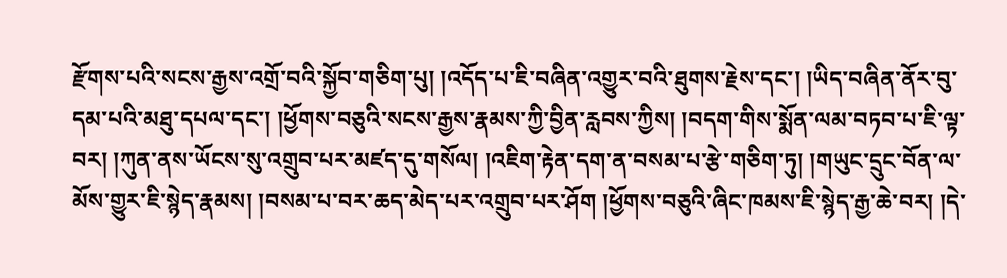རྫོགས་པའི་སངས་རྒྱས་འགྲོ་བའི་སྐྱོབ་གཅིག་པུ། །འདོད་པ་ཇི་བཞིན་འགྱུར་བའི་ཐུགས་རྗེས་དང་། །ཡིད་བཞིན་ནོར་བུ་དམ་པའི་མཐུ་དཔལ་དང་། །ཕྱོགས་བཅུའི་སངས་རྒྱས་རྣམས་ཀྱི་བྱིན་རླབས་ཀྱིས། །བདག་གིས་སྨོན་ལམ་བཏབ་པ་ཇི་ལྟ་བར། །ཀུན་ནས་ཡོངས་སུ་འགྲུབ་པར་མཛད་དུ་གསོལ། །འཇིག་རྟེན་དག་ན་བསམ་པ་རྩེ་གཅིག་ཏུ། །གཡུང་དྲུང་བོན་ལ་མོས་གྱུར་ཇི་སྙེད་རྣམས། །བསམ་པ་བར་ཆད་མེད་པར་འགྲུབ་པར་ཤོག །ཕྱོགས་བཅུའི་ཞིང་ཁམས་ཇི་སྙེད་རྒྱ་ཆེ་བར། །དེ་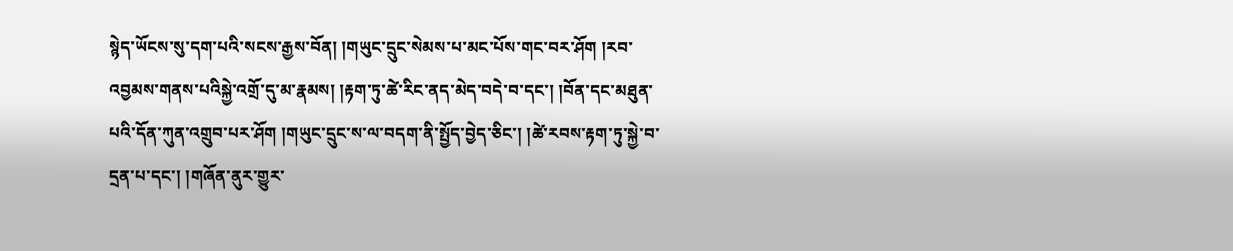སྙེད་ཡོངས་སུ་དག་པའི་སངས་རྒྱས་བོན། །གཡུང་དྲུང་སེམས་པ་མང་པོས་གང་བར་ཤོག །རབ་འབྱམས་གནས་པའིསྐྱེ་འགྲོ་དུ་མ་རྣམས། །རྟག་ཏུ་ཚེ་རིང་ནད་མེད་བདེ་བ་དང་། །བོན་དང་མཐུན་པའི་དོན་ཀུན་འགྲུབ་པར་ཤོག །གཡུང་དྲུང་ས་ལ་བདག་ནི་སྤྱོད་བྱེད་ཅིང་། །ཚེ་རབས་རྟག་ཏུ་སྐྱེ་བ་དྲན་པ་དང་། །གཞོན་ནུར་གྱུར་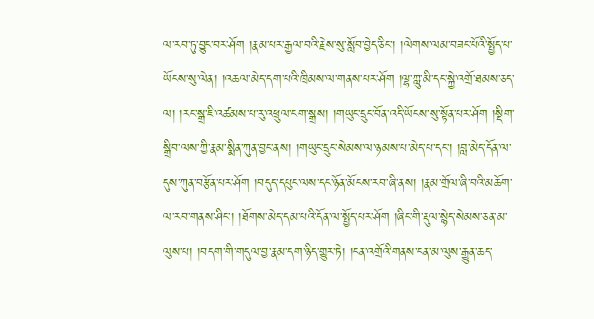ལ་རབ་ཏུ་བྱུང་བར་ཤོག །རྣམ་པར་རྒྱལ་བའི་རྗེས་སུ་སློབ་བྱེད་ཅིང་། །ལེགས་ལམ་བཟང་པོའི་སྤྱོད་པ་ཡོངས་སུ་ལེན། །འཆལ་མེད་དག་པའི་ཁྲིམས་ལ་གནས་པར་ཤོག །ལྷ་ཀླུ་མི་དང་སྐྱེ་འགྲོ་ཐམས་ཅད་ལ། །རང་སྒྲ་ཇི་འཚམས་པ་རུ་འཕྲུལ་ངག་སྒྲས། །གཡུང་དྲུང་བོན་འདི་ཡོངས་སུ་སྟོན་པར་ཤོག །སྡིག་སྒྲིབ་ལས་ཀྱི་རྣམ་སྨིན་ཀུན་བྱང་ནས། །གཡུང་དྲུང་སེམས་ལ་ཉམས་པ་མེད་པ་དང་། །བླ་མེད་དོན་ལ་དུས་ཀུན་བརྩོན་པར་ཤོག །བདུད་དཔུང་ལས་དང་ཉོན་མོངས་རབ་ཞི་ནས། །རྣམ་གྲོལ་ཞི་བའི་མཆོག་ལ་རབ་གནས་ཤིང་། །ཐོགས་མེད་དམ་པའི་དོན་ལ་སྤྱོད་པར་ཤོག །ཞིང་གི་རྡུལ་སྙེད་སེམས་ཅན་མ་ལུས་པ། །བདག་གི་གདུལ་བྱ་རྣམ་དག་ཉིད་གྱུར་ཏེ། །ངན་འགྲོའི་གནས་ངན་མ་ལུས་རྒྱུན་ཆད་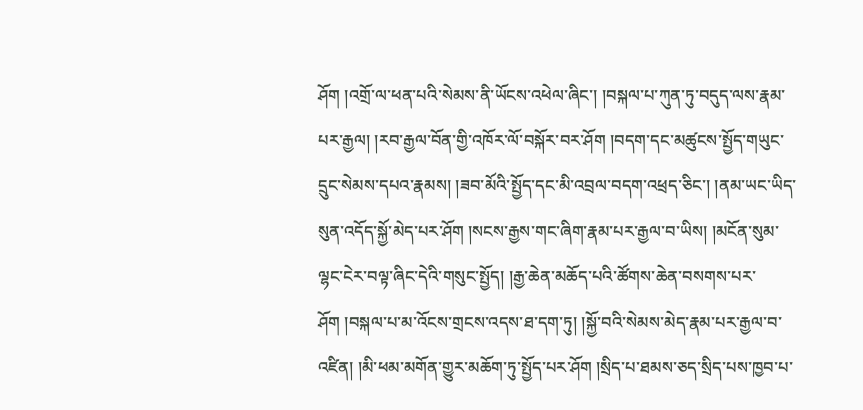ཤོག །འགྲོ་ལ་ཕན་པའི་སེམས་ནི་ཡོངས་འཕེལ་ཞིང་། །བསྐལ་པ་ཀུན་ཏུ་བདུད་ལས་རྣམ་པར་རྒྱལ། །རབ་རྒྱལ་བོན་གྱི་འཁོར་ལོ་བསྐོར་བར་ཤོག །བདག་དང་མཚུངས་སྤྱོད་གཡུང་དྲུང་སེམས་དཔའ་རྣམས། །ཟབ་མོའི་སྤྱོད་དང་མི་འབྲལ་བདག་འཕྲད་ཅིང་། །ནམ་ཡང་ཡིད་སུན་འདོད་སྐྱོ་མེད་པར་ཤོག །སངས་རྒྱས་གང་ཞིག་རྣམ་པར་རྒྱལ་བ་ཡིས། །མངོན་སུམ་ལྷང་ངེར་བལྟ་ཞིང་དེའི་གསུང་སྤྱོད། །རྒྱ་ཆེན་མཆོད་པའི་ཚོགས་ཆེན་བསགས་པར་ཤོག །བསྐལ་པ་མ་འོངས་གྲངས་འདས་ཐ་དག་ཏུ། །སྐྱོ་བའི་སེམས་མེད་རྣམ་པར་རྒྱལ་བ་འཛིན། །མི་ཕམ་མགོན་གྱུར་མཆོག་ཏུ་སྤྱོད་པར་ཤོག །སྲིད་པ་ཐམས་ཅད་སྲིད་པས་ཁྱབ་པ་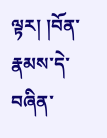ལྟར། །བོན་རྣམས་དེ་བཞིན་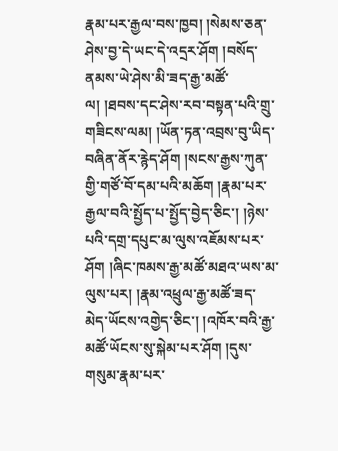རྣམ་པར་རྒྱལ་བས་ཁྱབ། །སེམས་ཅན་ཤེས་བྱ་དེ་ཡང་དེ་འདྲར་ཤོག །བསོད་ནམས་ཡེ་ཤེས་མི་ཟད་རྒྱ་མཚོ་ལ། །ཐབས་དང་ཤེས་རབ་བསྟན་པའི་གྲུ་གཟིངས་ལམ། །ཡོན་ཏན་འབྲས་བུ་ཡིད་བཞིན་ནོར་རྙེད་ཤོག །སངས་རྒྱས་ཀུན་གྱི་གཙོ་བོ་དམ་པའི་མཆོག །རྣམ་པར་རྒྱལ་བའི་སྤྱོད་པ་སྤྱོད་བྱེད་ཅིང་། །ཉེས་པའི་དགྲ་དཔུང་མ་ལུས་འཇོམས་པར་ཤོག །ཞིང་ཁམས་རྒྱ་མཚོ་མཐའ་ཡས་མ་ལུས་པར། །རྣམ་འཕྲུལ་རྒྱ་མཚོ་ཟད་མེད་ཡོངས་འགྱེད་ཅིང་། །འཁོར་བའི་རྒྱ་མཚོ་ཡོངས་སུ་སྐེམ་པར་ཤོག །དུས་གསུམ་རྣམ་པར་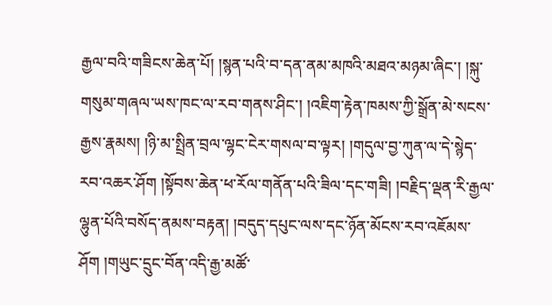རྒྱལ་བའི་གཟིངས་ཆེན་པོ། །སྙན་པའི་བ་དན་ནམ་མཁའི་མཐའ་མཉམ་ཞིང་། །སྐུ་གསུམ་གཞལ་ཡས་ཁང་ལ་རབ་གནས་ཤིང་། །འཇིག་རྟེན་ཁམས་ཀྱི་སྒྲོན་མེ་སངས་རྒྱས་རྣམས། །ཉི་མ་སྤྲིན་བྲལ་ལྷང་ངེར་གསལ་བ་ལྟར། །གདུལ་བྱ་ཀུན་ལ་དེ་སྙེད་རབ་འཆར་ཤོག །སྟོབས་ཆེན་ཕ་རོལ་གནོན་པའི་ཟིལ་དང་གཟི། །བརྗིད་ལྡན་རི་རྒྱལ་ལྷུན་པོའི་བསོད་ནམས་བརྟན། །བདུད་དཔུང་ལས་དང་ཉོན་མོངས་རབ་འཇོམས་ཤོག །གཡུང་དྲུང་བོན་འདི་རྒྱ་མཚོ་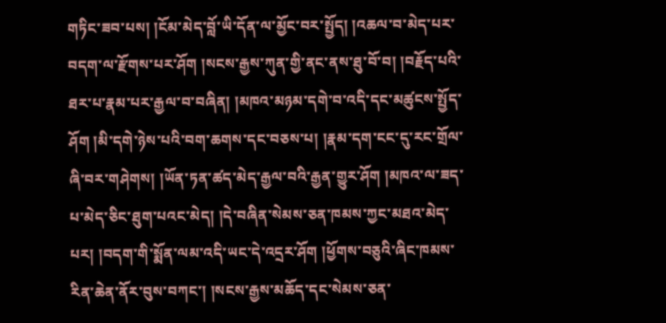གཏིང་ཟབ་པས། །ངོམ་མེད་བློ་ཡི་དོན་ལ་མྱོང་བར་སྤྱོད། །འཆལ་བ་མེད་པར་བདག་ལ་རྫོགས་པར་ཤོག །སངས་རྒྱས་ཀུན་གྱི་ནང་ནས་ཐུ་བོ་བ། །བརྗོད་པའི་ཐར་པ་རྣམ་པར་རྒྱལ་བ་བཞིན། །མཁའ་མཉམ་དགེ་བ་འདི་དང་མཚུངས་སྤྱོད་ཤོག །མི་དགེ་ཉེས་པའི་བག་ཆགས་དང་བཅས་པ། །རྣམ་དག་ངང་དུ་རང་གྲོལ་ཞི་བར་གཤེགས། །ཡོན་ཏན་ཚད་མེད་རྒྱལ་བའི་རྒྱན་གྱུར་ཤོག །མཁའ་ལ་ཟད་པ་མེད་ཅིང་ཐུག་པའང་མེད། །དེ་བཞིན་སེམས་ཅན་ཁམས་ཀྱང་མཐའ་མེད་པར། །བདག་གི་སྨོན་ལམ་འདི་ཡང་དེ་འདྲར་ཤོག །ཕྱོགས་བཅུའི་ཞིང་ཁམས་རིན་ཆེན་ནོར་བུས་བཀང་། །སངས་རྒྱས་མཆོད་དང་སེམས་ཅན་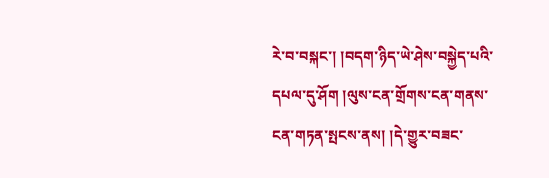རེ་བ་བསྐང་། །བདག་ཉིད་ཡེ་ཤེས་བསྐྱེད་པའི་དཔལ་དུ་ཤོག །ལུས་ངན་གྲོགས་ངན་གནས་ངན་གཏན་སྤངས་ནས། །དེ་གྱུར་བཟང་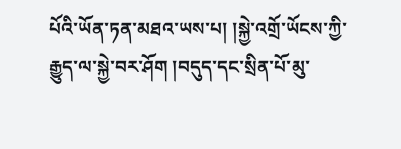པོའི་ཡོན་ཏན་མཐའ་ཡས་པ། །སྐྱེ་འགྲོ་ཡོངས་ཀྱི་རྒྱུད་ལ་སྐྱེ་བར་ཤོག །བདུད་དང་སྲིན་པོ་མུ་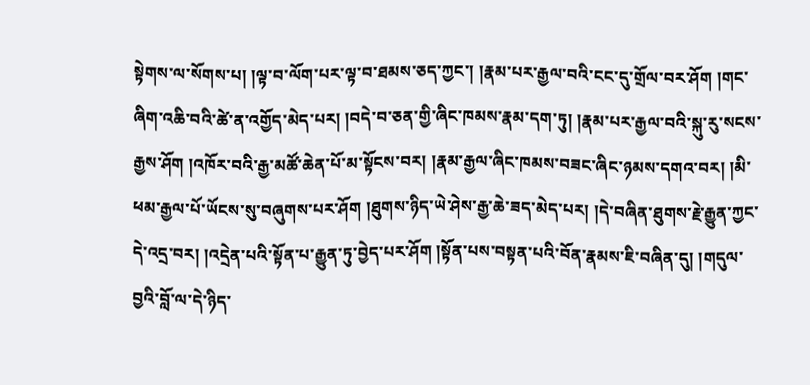སྟེགས་ལ་སོགས་པ། །ལྟ་བ་ལོག་པར་ལྟ་བ་ཐམས་ཅད་ཀྱང་། །རྣམ་པར་རྒྱལ་བའི་ངང་དུ་གྲོལ་བར་ཤོག །གང་ཞིག་འཆི་བའི་ཚེ་ན་འགྱོད་མེད་པར། །བདེ་བ་ཅན་གྱི་ཞིང་ཁམས་རྣམ་དག་ཏུ། །རྣམ་པར་རྒྱལ་བའི་སྐུ་རུ་སངས་རྒྱས་ཤོག །འཁོར་བའི་རྒྱ་མཚོ་ཆེན་པོ་མ་སྟོངས་བར། །རྣམ་རྒྱལ་ཞིང་ཁམས་བཟང་ཞིང་ཉམས་དགའ་བར། །མི་ཕམ་རྒྱལ་པོ་ཡོངས་སུ་བཞུགས་པར་ཤོག །ཐུགས་ཉིད་ཡེ་ཤེས་རྒྱ་ཆེ་ཟད་མེད་པར། །དེ་བཞིན་ཐུགས་རྗེ་རྒྱུན་ཀྱང་དེ་འདྲ་བར། །འདྲེན་པའི་སྟོན་པ་རྒྱུན་ཏུ་བྱེད་པར་ཤོག །སྟོན་པས་བསྟན་པའི་བོན་རྣམས་ཇི་བཞིན་དུ། །གདུལ་བྱའི་བློ་ལ་དེ་ཉིད་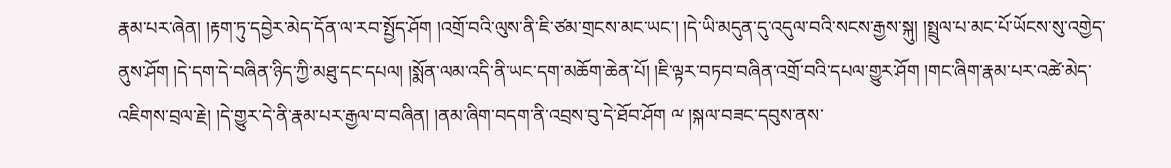རྣམ་པར་ཞེན། །རྟག་ཏུ་དབྱེར་མེད་དོན་ལ་རབ་སྤྱོད་ཤོག །འགྲོ་བའི་ལུས་ནི་ཇི་ཙམ་གྲངས་མང་ཡང་། །དེ་ཡི་མདུན་དུ་འདུལ་བའི་སངས་རྒྱས་སྐུ། །སྤྲུལ་པ་མང་པོ་ཡོངས་སུ་འགྱེད་ནུས་ཤོག །དེ་དག་དེ་བཞིན་ཉིད་ཀྱི་མཐུ་དང་དཔལ། །སྨོན་ལམ་འདི་ནི་ཡང་དག་མཆོག་ཆེན་པོ། །ཇི་ལྟར་བཏབ་བཞིན་འགྲོ་བའི་དཔལ་གྱུར་ཤོག །གང་ཞིག་རྣམ་པར་འཚེ་མེད་འཇིགས་བྲལ་རྗེ། །དེ་གྱུར་དེ་ནི་རྣམ་པར་རྒྱལ་བ་བཞིན། །ནམ་ཞིག་བདག་ནི་འབྲས་བུ་དེ་ཐོབ་ཤོག ྋ །སྐལ་བཟང་དབུས་ནས་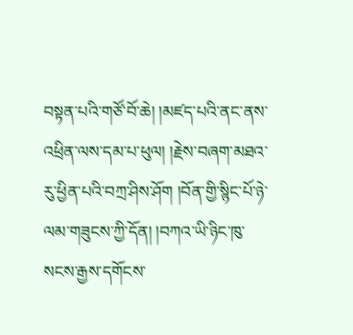བསྟན་པའི་གཙོ་བོ་ཆེ། །མཛད་པའི་ནང་ནས་འཕྲིན་ལས་དམ་པ་ཕུལ། །རྗེས་བཞག་མཐའ་རུ་ཕྱིན་པའི་བཀྲ་ཤིས་ཤོག །བོན་གྱི་སྙིང་པོ་ཉེ་ལམ་གཟུངས་ཀྱི་དོན། །བཀའ་ཡི་ཉིང་ཁུ་སངས་རྒྱས་དགོངས་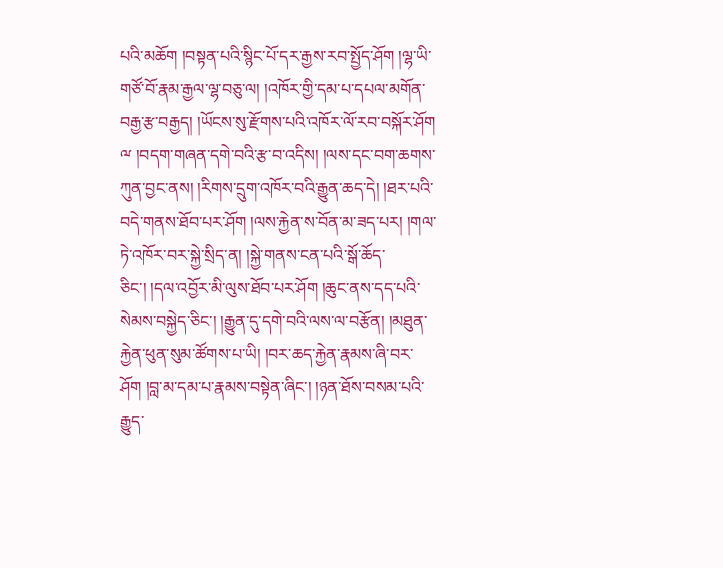པའི་མཆོག །བསྟན་པའི་སྙིང་པོ་དར་རྒྱས་རབ་སྤྱོད་ཤོག །ལྷ་ཡི་གཙོ་བོ་རྣམ་རྒྱལ་ལྷ་བཅུ་ལ། །འཁོར་གྱི་དམ་པ་དཔལ་མགོན་བརྒྱ་རྩ་བརྒྱད། །ཡོངས་སུ་རྫོགས་པའི་འཁོར་ལོ་རབ་བསྐོར་ཤོག ྋ །བདག་གཞན་དགེ་བའི་རྩ་བ་འདིས། །ལས་དང་བག་ཆགས་ཀུན་བྱང་ནས། །རིགས་དྲུག་འཁོར་བའི་རྒྱུན་ཆད་དེ། །ཐར་པའི་བདེ་གནས་ཐོབ་པར་ཤོག །ལས་རྐྱེན་ས་བོན་མ་ཟད་པར། །གལ་ཏེ་འཁོར་བར་སྐྱེ་སྲིད་ན། །སྐྱེ་གནས་ངན་པའི་སྒོ་ཆོད་ཅིང་། །དལ་འབྱོར་མི་ལུས་ཐོབ་པར་ཤོག །ཆུང་ནས་དད་པའི་སེམས་བསྐྱེད་ཅིང་། །རྒྱུན་དུ་དགེ་བའི་ལས་ལ་བརྩོན། །མཐུན་རྐྱེན་ཕུན་སུམ་ཚོགས་པ་ཡི། །བར་ཆད་རྐྱེན་རྣམས་ཞི་བར་ཤོག །བླ་མ་དམ་པ་རྣམས་བསྟེན་ཞིང་། །ཉན་ཐོས་བསམ་པའི་རྒྱུད་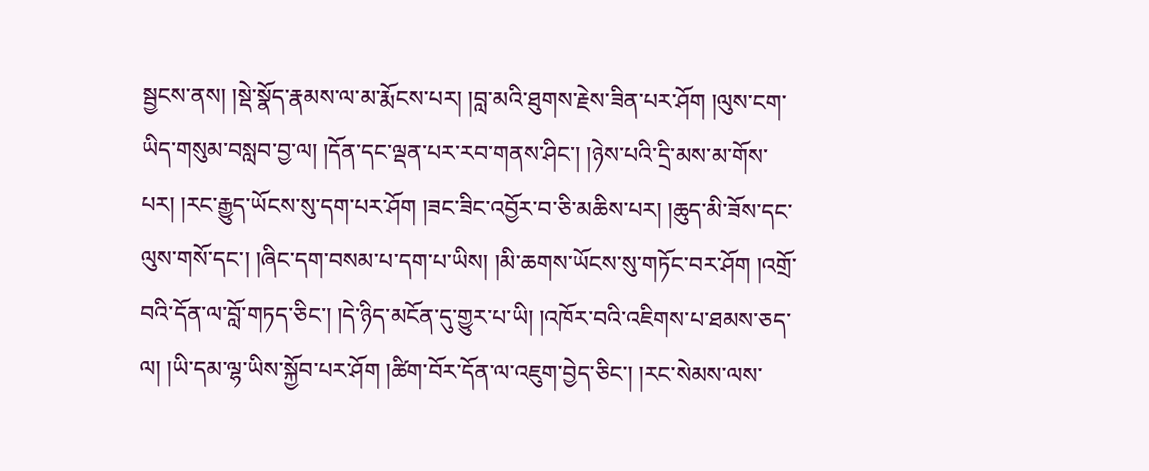སྦྱངས་ནས། །སྡེ་སྣོད་རྣམས་ལ་མ་རྨོངས་པར། །བླ་མའི་ཐུགས་རྗེས་ཟིན་པར་ཤོག །ལུས་ངག་ཡིད་གསུམ་བསླབ་བྱ་ལ། །དོན་དང་ལྡན་པར་རབ་གནས་ཤིང་། །ཉེས་པའི་དྲི་མས་མ་གོས་པར། །རང་རྒྱུད་ཡོངས་སུ་དག་པར་ཤོག །ཟང་ཟིང་འབྱོར་བ་ཅི་མཆིས་པར། །ཆུད་མི་ཟོས་དང་ལུས་གསོ་དང་། །ཞིང་དག་བསམ་པ་དག་པ་ཡིས། །མི་ཆགས་ཡོངས་སུ་གཏོང་བར་ཤོག །འགྲོ་བའི་དོན་ལ་བློ་གཏད་ཅིང་། །དེ་ཉིད་མངོན་དུ་གྱུར་པ་ཡི། །འཁོར་བའི་འཇིགས་པ་ཐམས་ཅད་ལ། །ཡི་དམ་ལྷ་ཡིས་སྐྱོབ་པར་ཤོག །ཚིག་བོར་དོན་ལ་འཇུག་བྱེད་ཅིང་། །རང་སེམས་ལས་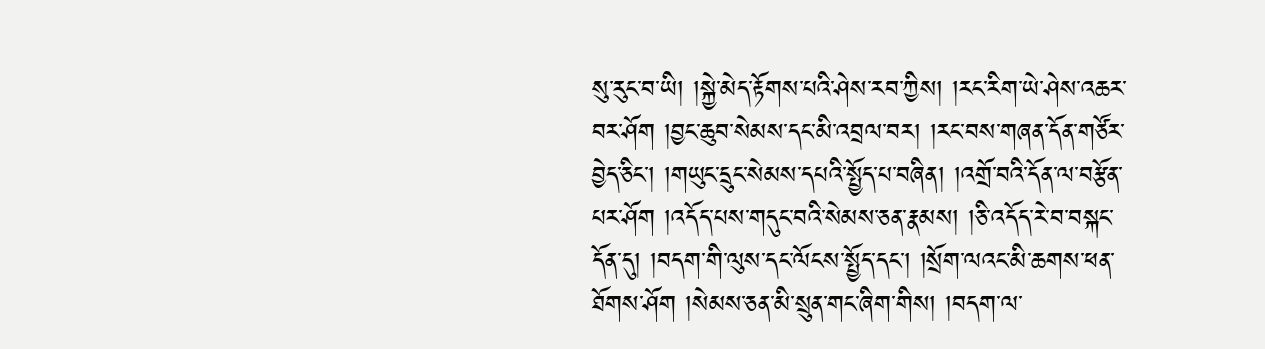སུ་རུང་བ་ཡི། །སྐྱེ་མེད་རྟོགས་པའི་ཤེས་རབ་ཀྱིས། །རང་རིག་ཡེ་ཤེས་འཆར་བར་ཤོག །བྱང་ཆུབ་སེམས་དང་མི་འབྲལ་བར། །རང་བས་གཞན་དོན་གཙོར་བྱེད་ཅིང་། །གཡུང་དྲུང་སེམས་དཔའི་སྤྱོད་པ་བཞིན། །འགྲོ་བའི་དོན་ལ་བརྩོན་པར་ཤོག །འདོད་པས་གདུང་བའི་སེམས་ཅན་རྣམས། །ཅི་འདོད་རེ་བ་བསྐང་དོན་དུ། །བདག་གི་ལུས་དང་ལོངས་སྤྱོད་དང་། །སྲོག་ལའང་མི་ཆགས་ཕན་ཐོགས་ཤོག །སེམས་ཅན་མི་སྲུན་གང་ཞིག་གིས། །བདག་ལ་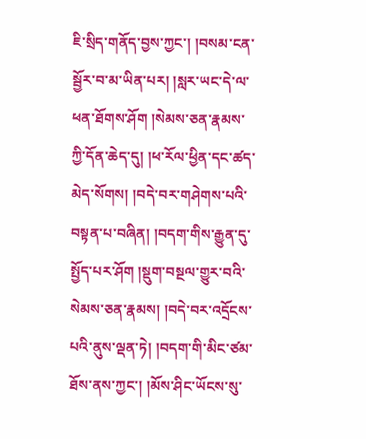ཇི་སྲིད་གནོད་བྱས་ཀྱང་། །བསམ་ངན་སྦྱོར་བ་མ་ཡིན་པར། །སླར་ཡང་དེ་ལ་ཕན་ཐོགས་ཤོག །སེམས་ཅན་རྣམས་ཀྱི་དོན་ཆེད་དུ། །ཕ་རོལ་ཕྱིན་དང་ཚད་མེད་སོགས། །བདེ་བར་གཤེགས་པའི་བསྟན་པ་བཞིན། །བདག་གིས་རྒྱུན་དུ་སྤྱོད་པར་ཤོག །སྡུག་བསྔལ་གྱུར་བའི་སེམས་ཅན་རྣམས། །བདེ་བར་འདྲོངས་པའི་ནུས་ལྡན་ཏེ། །བདག་གི་མིང་ཙམ་ཐོས་ནས་ཀྱང་། །མོས་ཤིང་ཡོངས་སུ་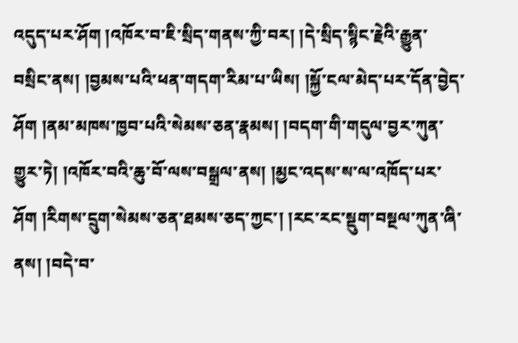འདུད་པར་ཤོག །འཁོར་བ་ཇི་སྲིད་གནས་ཀྱི་བར། །དེ་སྲིད་སྙིང་རྗེའི་རྒྱུན་བསྲིང་ནས། །བྱམས་པའི་ཕན་གདག་རིམ་པ་ཡིས། །སྐྱོ་ངལ་མེད་པར་དོན་བྱེད་ཤོག །ནམ་མཁས་ཁྱབ་པའི་སེམས་ཅན་རྣམས། །བདག་གི་གདུལ་བྱར་ཀུན་གྱུར་ཏེ། །འཁོར་བའི་ཆུ་བོ་ལས་བསྒྲལ་ནས། །མྱང་འདས་ས་ལ་འཁོད་པར་ཤོག །རིགས་དྲུག་སེམས་ཅན་ཐམས་ཅད་ཀྱང་། །རང་རང་སྡུག་བསྔལ་ཀུན་ཞི་ནས། །བདེ་བ་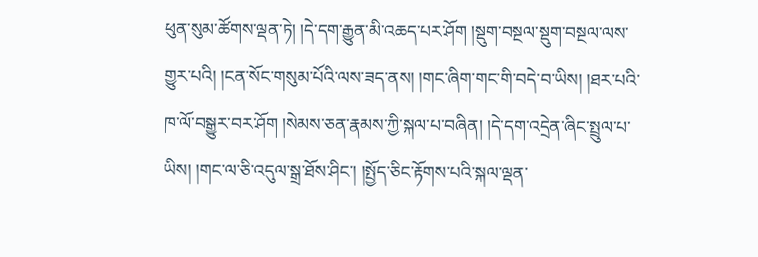ཕུན་སུམ་ཚོགས་ལྡན་ཏེ། །དེ་དག་རྒྱུན་མི་འཆད་པར་ཤོག །སྡུག་བསྔལ་སྡུག་བསྔལ་ལས་གྱུར་པའི། །ངན་སོང་གསུམ་པོའི་ལས་ཟད་ནས། །གང་ཞིག་གང་གི་བདེ་བ་ཡིས། །ཐར་པའི་ཁ་ལོ་བསྒྱུར་བར་ཤོག །སེམས་ཅན་རྣམས་ཀྱི་སྐལ་པ་བཞིན། །དེ་དག་འདྲེན་ཞིང་སྤྲུལ་པ་ཡིས། །གང་ལ་ཅི་འདུལ་སྒྲ་ཐོས་ཤིང་། །སྤྱོད་ཅིང་རྟོགས་པའི་སྐལ་ལྡན་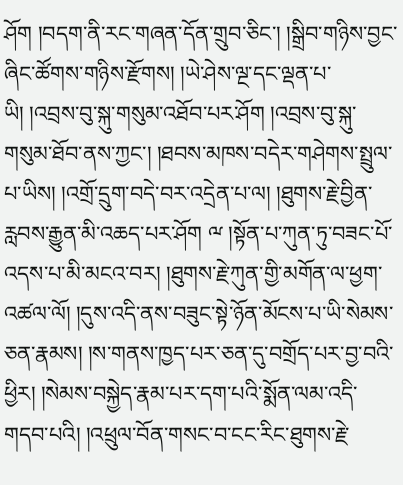ཤོག །བདག་ནི་རང་གཞན་དོན་གྲུབ་ཅིང་། །སྒྲིབ་གཉིས་བྱང་ཞིང་ཚོགས་གཉིས་རྫོགས། །ཡེ་ཤེས་ལྔ་དང་ལྡན་པ་ཡི། །འབྲས་བུ་སྐུ་གསུམ་འཐོབ་པར་ཤོག །འབྲས་བུ་སྐུ་གསུམ་ཐོབ་ནས་ཀྱང་། །ཐབས་མཁས་བདེར་གཤེགས་སྤྲུལ་པ་ཡིས། །འགྲོ་དྲུག་བདེ་བར་འདྲེན་པ་ལ། །ཐུགས་རྗེ་བྱིན་རླབས་རྒྱུན་མི་འཆད་པར་ཤོག ྋ །སྟོན་པ་ཀུན་ཏུ་བཟང་པོ་འདས་པ་མི་མངའ་བར། །ཐུགས་རྗེ་ཀུན་གྱི་མགོན་ལ་ཕྱག་འཚལ་ལོ། །དུས་འདི་ནས་བཟུང་སྟེ་ཉོན་མོངས་པ་ཡི་སེམས་ཅན་རྣམས། །ས་གནས་ཁྱད་པར་ཅན་དུ་བགྲོད་པར་བྱ་བའི་ཕྱིར། །སེམས་བསྐྱེད་རྣམ་པར་དག་པའི་སྨོན་ལམ་འདི་གདབ་པའི། །འཕྲུལ་བོན་གསང་བ་ངང་རིང་ཐུགས་རྗེ་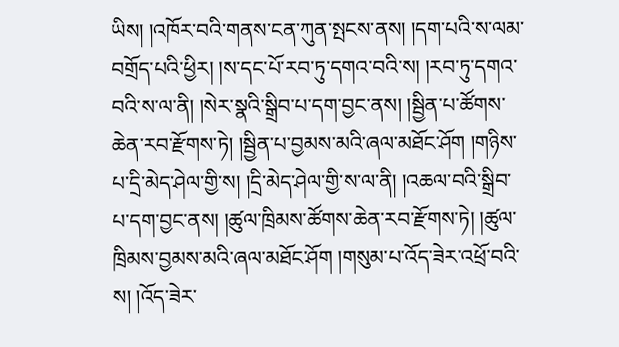ཡིས། །འཁོར་བའི་གནས་ངན་ཀུན་སྤངས་ནས། །དག་པའི་ས་ལམ་བགྲོད་པའི་ཕྱིར། །ས་དང་པོ་རབ་ཏུ་དགའ་བའི་ས། །རབ་ཏུ་དགའ་བའི་ས་ལ་ནི། །སེར་སྣའི་སྒྲིབ་པ་དག་བྱང་ནས། །སྦྱིན་པ་ཚོགས་ཆེན་རབ་རྫོགས་ཏེ། །སྦྱིན་པ་བྱམས་མའི་ཞལ་མཐོང་ཤོག །གཉིས་པ་དྲི་མེད་ཤེལ་གྱི་ས། །དྲི་མེད་ཤེལ་གྱི་ས་ལ་ནི། །འཆལ་བའི་སྒྲིབ་པ་དག་བྱང་ནས། །ཚུལ་ཁྲིམས་ཚོགས་ཆེན་རབ་རྫོགས་ཏེ། །ཚུལ་ཁྲིམས་བྱམས་མའི་ཞལ་མཐོང་ཤོག །གསུམ་པ་འོད་ཟེར་འཕྲོ་བའི་ས། །འོད་ཟེར་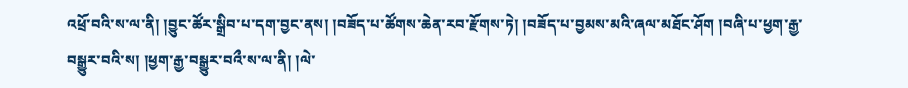འཕྲོ་བའི་ས་ལ་ནི། །བྱུང་ཚོར་སྒྲིབ་པ་དག་བྱང་ནས། །བཟོད་པ་ཚོགས་ཆེན་རབ་རྫོགས་ཏེ། །བཟོད་པ་བྱམས་མའི་ཞལ་མཐོང་ཤོག །བཞི་པ་ཕྱག་རྒྱ་བསྒྱུར་བའི་ས། །ཕྱག་རྒྱ་བསྒྱུར་བའྀ་ས་ལ་ནི། །ལེ་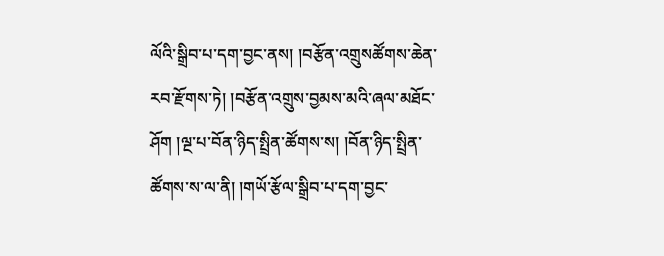ལོའི་སྒྲིབ་པ་དག་བྱང་ནས། །བརྩོན་འགྲུསཚོགས་ཆེན་རབ་རྫོགས་ཏེ། །བརྩོན་འགྲུས་བྱམས་མའི་ཞལ་མཐོང་ཤོག །ལྔ་པ་བོན་ཉིད་སྤྲིན་ཚོགས་ས། །བོན་ཉིད་སྤྲིན་ཚོགས་ས་ལ་ནི། །གཡོ་རྩོལ་སྒྲིབ་པ་དག་བྱང་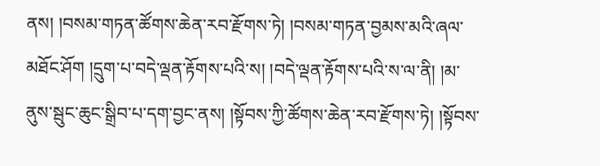ནས། །བསམ་གཏན་ཚོགས་ཆེན་རབ་རྫོགས་ཏེ། །བསམ་གཏན་བྱམས་མའི་ཞལ་མཐོང་ཤོག །དྲུག་པ་བདེ་ལྡན་རྟོགས་པའི་ས། །བདེ་ལྡན་རྟོགས་པའི་ས་ལ་ནི། །མ་ནུས་སྦུང་ཆུང་སྒྲིབ་པ་དག་བྱང་ནས། །སྟོབས་ཀྱི་ཚོགས་ཆེན་རབ་རྫོགས་ཏེ། །སྟོབས་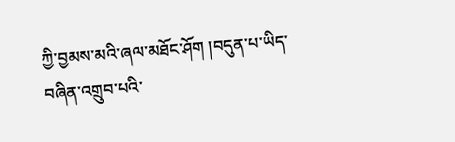ཀྱི་བྱམས་མའི་ཞལ་མཐོང་ཤོག །བདུན་པ་ཡིད་བཞིན་འགྲུབ་པའི་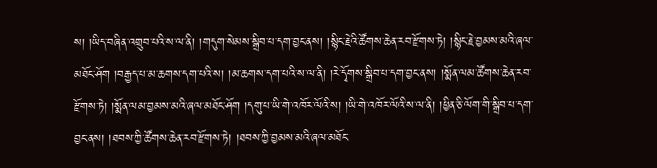ས། །ཡིད་བཞིན་འགྲུབ་པའི་ས་ལ་ནི། །གདུག་སེམས་སྒྲིབ་པ་དག་བྱང་ནས། །སྙིང་རྗེའི་ཚོགས་ཆེན་རབ་རྫོགས་ཏེ། །སྙིང་རྗེ་བྱམས་མའི་ཞལ་མཐོང་ཤོག །བརྒྱད་པ་མ་ཆགས་དག་པའི་ས། །མ་ཆགས་དག་པའི་ས་ལ་ནི། །རེ་དྭོགས་སྒྲིབ་པ་དག་བྱང་ནས། །སྨོན་ལམ་ཚོགས་ཆེན་རབ་རྫོགས་ཏེ། །སྨོན་ལམ་བྱམས་མའི་ཞལ་མཐོང་ཤོག །དགུ་པ་ཡི་གེ་འཁོར་ལོའི་ས། །ཡི་གེ་འཁོར་ལོའི་ས་ལ་ནི། །ཕྱིན་ཅི་ལོག་གི་སྒྲིབ་པ་དག་བྱང་ནས། །ཐབས་ཀྱི་ཚོགས་ཆེན་རབ་རྫོགས་ཏེ། །ཐབས་ཀྱི་བྱམས་མའི་ཞལ་མཐོང་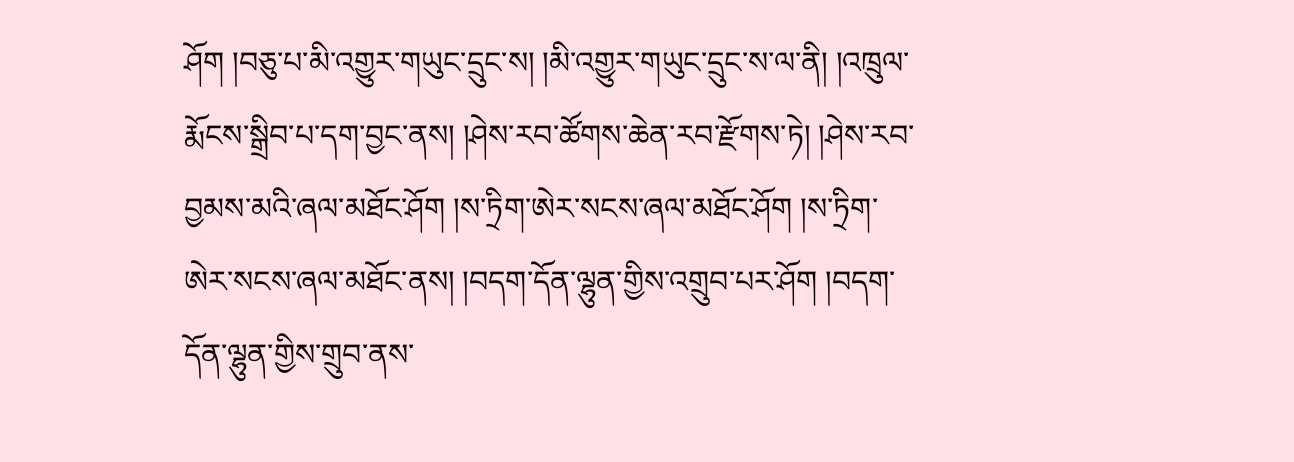ཤོག །བཅུ་པ་མི་འགྱུར་གཡུང་དྲུང་ས། །མི་འགྱུར་གཡུང་དྲུང་ས་ལ་ནི། །འཁྲུལ་རྨོངས་སྒྲིབ་པ་དག་བྱང་ནས། །ཤེས་རབ་ཚོགས་ཆེན་རབ་རྫོགས་ཏེ། །ཤེས་རབ་བྱམས་མའི་ཞལ་མཐོང་ཤོག །ས་ཏྲིག་ཨེར་སངས་ཞལ་མཐོང་ཤོག །ས་ཏྲིག་ཨེར་སངས་ཞལ་མཐོང་ནས། །བདག་དོན་ལྷུན་གྱིས་འགྲུབ་པར་ཤོག །བདག་དོན་ལྷུན་གྱིས་གྲུབ་ནས་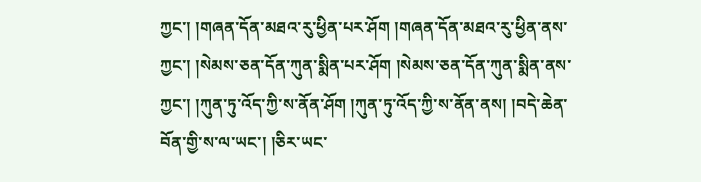ཀྱང་། །གཞན་དོན་མཐའ་རུ་ཕྱིན་པར་ཤོག །གཞན་དོན་མཐའ་རུ་ཕྱིན་ནས་ཀྱང་། །སེམས་ཅན་དོན་ཀུན་སྨིན་པར་ཤོག །སེམས་ཅན་དོན་ཀུན་སྨིན་ནས་ཀྱང་། །ཀུན་ཏུ་འོད་ཀྱི་ས་ནོན་ཤོག །ཀུན་ཏུ་འོད་ཀྱི་ས་ནོན་ནས། །བདེ་ཆེན་བོན་གྱི་ས་ལ་ཡང་། །ཅིར་ཡང་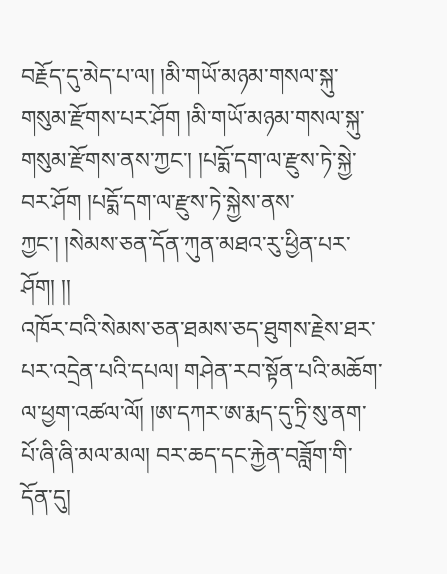བརྗོད་དུ་མེད་པ་ལ། །མི་གཡོ་མཉམ་གསལ་སྐུ་གསུམ་རྫོགས་པར་ཤོག །མི་གཡོ་མཉམ་གསལ་སྐུ་གསུམ་རྫོགས་ནས་ཀྱང་། །པདྨོ་དག་ལ་རྫུས་ཏེ་སྐྱེ་བར་ཤོག །པདྨོ་དག་ལ་རྫུས་ཏེ་སྐྱེས་ནས་ཀྱང་། །སེམས་ཅན་དོན་ཀུན་མཐའ་རུ་ཕྱིན་པར་ཤོག། །།
འཁོར་བའི་སེམས་ཅན་ཐམས་ཅད་ཐུགས་རྗེས་ཐར་པར་འདྲེན་པའི་དཔལ། གཤེན་རབ་སྟོན་པའི་མཆོག་ལ་ཕྱག་འཚལ་ལོ། །ཨ་དཀར་ཨ་རྨད་དུ་ཏྲི་སུ་ནག་པོ་ཞི་ཞི་མལ་མལ། བར་ཆད་དང་རྐྱེན་བཟློག་གི་དོན་དུ།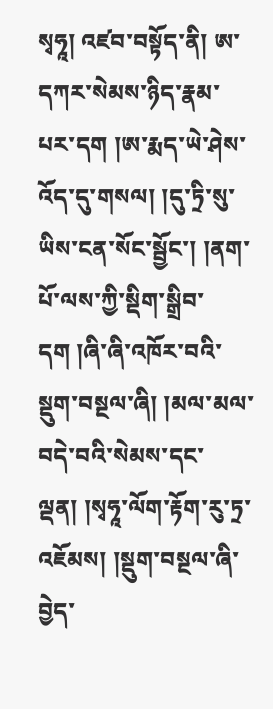སྭཧཱ། འཛབ་བསྟོད་ནི། ཨ་དཀར་སེམས་ཉིད་རྣམ་པར་དག །ཨ་རྨད་ཡེ་ཤེས་འོད་དུ་གསལ། །དུ་ཏྲི་སུ་ཡིས་ངན་སོང་སྦྱོང་། །ནག་པོ་ལས་ཀྱི་སྡིག་སྒྲིབ་དག །ཞི་ཞི་འཁོར་བའི་སྡུག་བསྔལ་ཞི། །མལ་མལ་བདེ་བའི་སེམས་དང་ལྡན། །སྭཧཱ་ལོག་རྟོག་རུ་ཏྲ་འཇོམས། །སྡུག་བསྔལ་ཞི་བྱེད་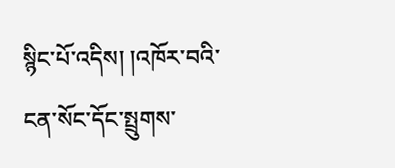སྙིང་པོ་འདིས། །འཁོར་བའི་ངན་སོང་དོང་སྤྲུགས་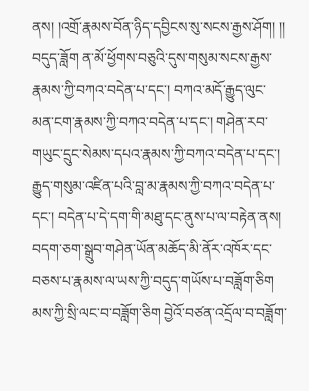ནས། །འགྲོ་རྣམས་བོན་ཉིད་དབྱིངས་སུ་སངས་རྒྱས་ཤོག། །།
བདུད་ཟློག ན་མོ་ཕྱོགས་བཅུའི་དུས་གསུམ་སངས་རྒྱས་རྣམས་ཀྱི་བཀའ་བདེན་པ་དང་། བཀའ་མདོ་རྒྱུད་ལུང་མན་ངག་རྣམས་ཀྱི་བཀའ་བདེན་པ་དང་། གཤེན་རབ་གཡུང་དྲུང་སེམས་དཔའ་རྣམས་ཀྱི་བཀའ་བདེན་པ་དང་། རྒྱུད་གསུམ་འཛིན་པའི་བླ་མ་རྣམས་ཀྱི་བཀའ་བདེན་པ་དང་། བདེན་པ་དེ་དག་གི་མཐུ་དང་ནུས་པ་ལ་བརྟེན་ནས། བདག་ཅག་སྒྲུབ་གཤེན་ཡོན་མཆོད་མི་ནོར་འཁོར་དང་བཅས་པ་རྣམས་ལ་ཡས་ཀྱི་བདུད་གཡོས་པ་བཟློག་ཅིག མས་ཀྱི་སྲི་ལང་བ་བཟློག་ཅིག བྱེའོ་བཙན་འདྲོལ་བ་བཟློག་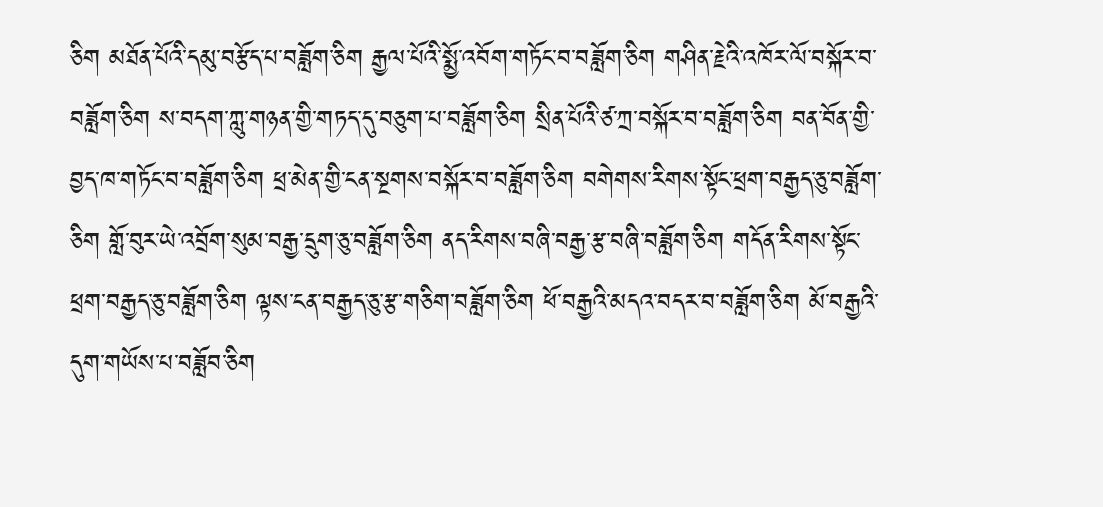ཅིག མཐོན་པོའི་དམུ་བརྩོད་པ་བཟློག་ཅིག རྒྱལ་པོའི་སྨྱོ་འབོག་གཏོང་བ་བཟློག་ཅིག གཤིན་རྗེའི་འཁོར་ལོ་བསྐོར་བ་བཟློག་ཅིག ས་བདག་ཀླུ་གཉན་གྱི་གཏད་དུ་བཅུག་པ་བཟློག་ཅིག སྲིན་པོའི་ཙ་ཀྲ་བསྐོར་བ་བཟློག་ཅིག བན་བོན་གྱི་བྱད་ཁ་གཏོང་བ་བཟློག་ཅིག ཕྲ་མེན་གྱི་ངན་སྔགས་བསྐོར་བ་བཟློག་ཅིག བགེགས་རིགས་སྟོང་ཕྲག་བརྒྱད་ཅུ་བཟློག་ཅིག གློ་བུར་ཡེ་འབྲོག་སུམ་བརྒྱ་དྲུག་ཅུ་བཟློག་ཅིག ནད་རིགས་བཞི་བརྒྱ་རྩ་བཞི་བཟློག་ཅིག གདོན་རིགས་སྟོང་ཕྲག་བརྒྱད་ཅུ་བཟློག་ཅིག ལྟས་ངན་བརྒྱད་ཅུ་རྩ་གཅིག་བཟློག་ཅིག ཕོ་བརྒྱའི་མདའ་བདར་བ་བཟློག་ཅིག མོ་བརྒྱའི་དུག་གཡོས་པ་བཟློབ་ཅིག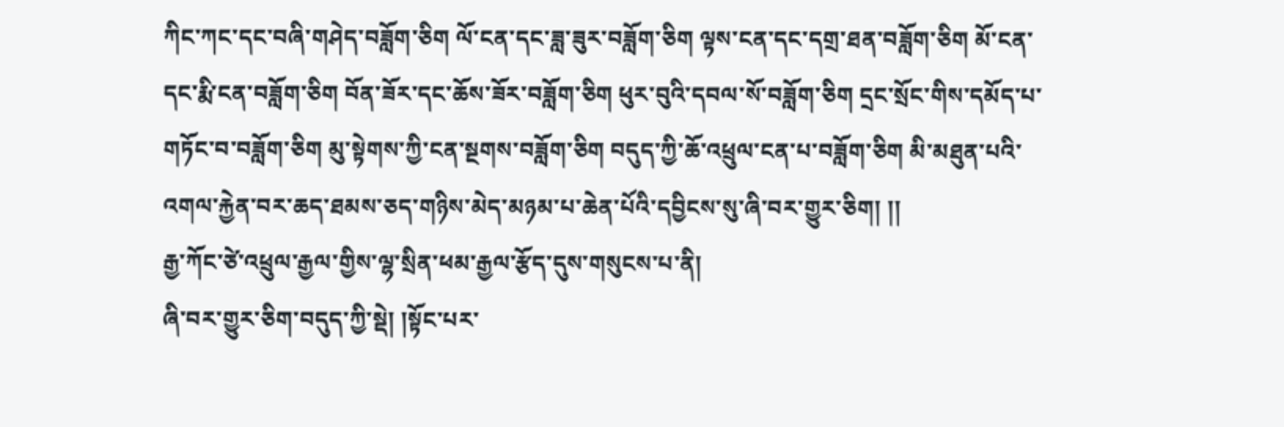ཀིང་ཀང་དང་བཞི་གཤེད་བཟློག་ཅིག ལོ་ངན་དང་ཟླ་ཟུར་བཟློག་ཅིག ལྟས་ངན་དང་དགྲ་ཐན་བཟློག་ཅིག མོ་ངན་དང་རྨི་ངན་བཟློག་ཅིག བོན་ཟོར་དང་ཆོས་ཟོར་བཟློག་ཅིག ཕུར་བུའི་དབལ་སོ་བཟློག་ཅིག དྲང་སྲོང་གིས་དམོད་པ་གཏོང་བ་བཟློག་ཅིག མུ་སྟེགས་ཀྱི་ངན་སྔགས་བཟློག་ཅིག བདུད་ཀྱི་ཆོ་འཕྲུལ་ངན་པ་བཟློག་ཅིག མི་མཐུན་པའི་འགལ་རྐྱེན་བར་ཆད་ཐམས་ཅད་གཉིས་མེད་མཉམ་པ་ཆེན་པོའི་དབྱིངས་སུ་ཞི་བར་གྱུར་ཅིག། །།
རྒྱ་ཀོང་ཙེ་འཕྲུལ་རྒྱལ་གྱིས་ལྷ་སྲིན་ཕམ་རྒྱལ་རྩོད་དུས་གསུངས་པ་ནི།
ཞི་བར་གྱུར་ཅིག་བདུད་ཀྱི་སྡེ། །སྟོང་པར་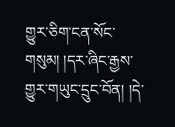གྱུར་ཅིག་ངན་སོང་གསུམ། །དར་ཞིང་རྒྱས་གྱུར་གཡུང་དྲུང་བོན། །དེ་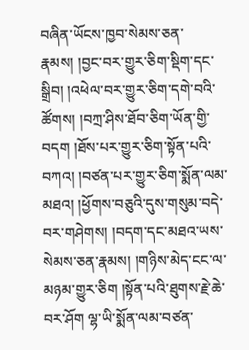བཞིན་ཡོངས་ཁྱབ་སེམས་ཅན་རྣམས། །བྱང་བར་གྱུར་ཅིག་སྡིག་དང་སྒྲིབ། །འཕེལ་བར་གྱུར་ཅིག་དགེ་བའི་ཚོགས། །བཀྲ་ཤིས་ཐོབ་ཅིག་ཡོན་གྱི་བདག །ཐོས་པར་གྱུར་ཅིག་སྟོན་པའི་བཀའ། །བཙན་པར་གྱུར་ཅིག་སྨོན་ལམ་མཐའ། །ཕྱོགས་བཅུའི་དུས་གསུམ་བདེ་བར་གཤེགས། །བདག་དང་མཐའ་ཡས་སེམས་ཅན་རྣམས། །གཉིས་མེད་ངང་ལ་མཉམ་གྱུར་ཅིག །སྟོན་པའི་ཐུགས་རྗེ་ཆེ་བར་ཤོག ལྷ་ཡི་སྨོན་ལམ་བཙན་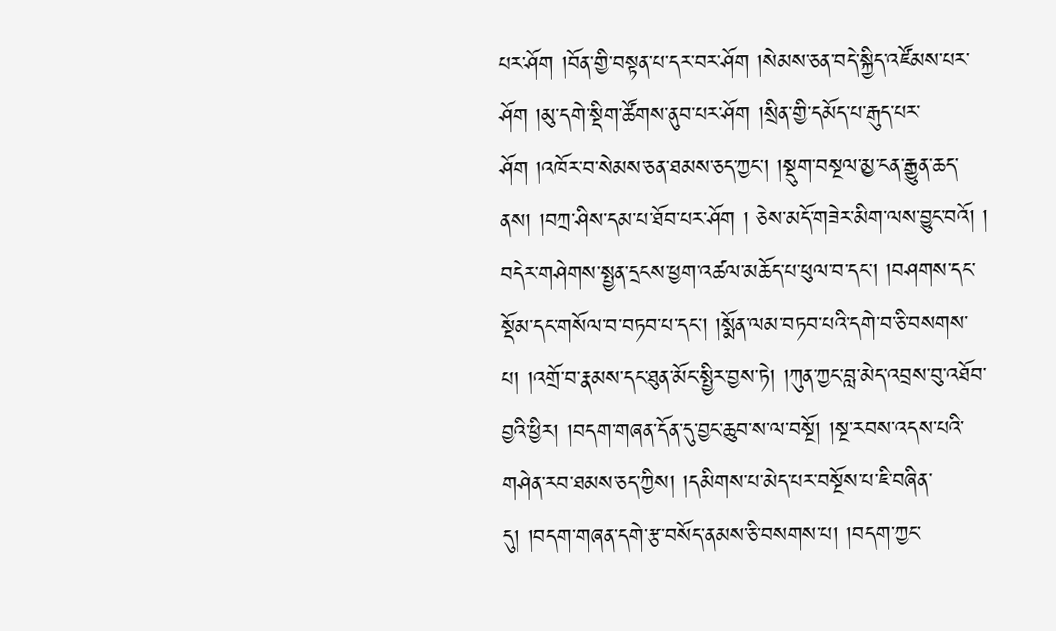པར་ཤོག །བོན་གྱི་བསྟན་པ་དར་བར་ཤོག །སེམས་ཅན་བདེ་སྐྱིད་འཛོམས་པར་ཤོག །མུ་དགེ་སྡིག་ཚོགས་ནུབ་པར་ཤོག །སྲིན་གྱི་དམོད་པ་རྒུད་པར་ཤོག །འཁོར་བ་སེམས་ཅན་ཐམས་ཅད་ཀྱང་། །སྡུག་བསྔལ་མྱ་ངན་རྒྱུན་ཆད་ནས། །བཀྲ་ཤིས་དམ་པ་ཐོབ་པར་ཤོག ། ཅེས་མདོ་གཟེར་མིག་ལས་བྱུང་བའོ། ། བདེར་གཤེགས་སྤྱན་དྲངས་ཕྱག་འཚལ་མཆོད་པ་ཕུལ་བ་དང་། །བཤགས་དང་སྡོམ་དང་གསོལ་བ་བཏབ་པ་དང་། །སྨོན་ལམ་བཏབ་པའི་དགེ་བ་ཅི་བསགས་པ། །འགྲོ་བ་རྣམས་དང་ཐུན་མོང་སྤྱིར་བྱས་ཏེ། །ཀུན་ཀྱང་བླ་མེད་འབྲས་བུ་འཐོབ་བྱའི་ཕྱིར། །བདག་གཞན་དོན་དུ་བྱང་ཆུབ་ས་ལ་བསྔོ། །སྔ་རབས་འདས་པའི་གཤེན་རབ་ཐམས་ཅད་ཀྱིས། །དམིགས་པ་མེད་པར་བསྔོས་པ་ཇི་བཞིན་དུ། །བདག་གཞན་དགེ་རྩ་བསོད་ནམས་ཅི་བསགས་པ། །བདག་ཀྱང་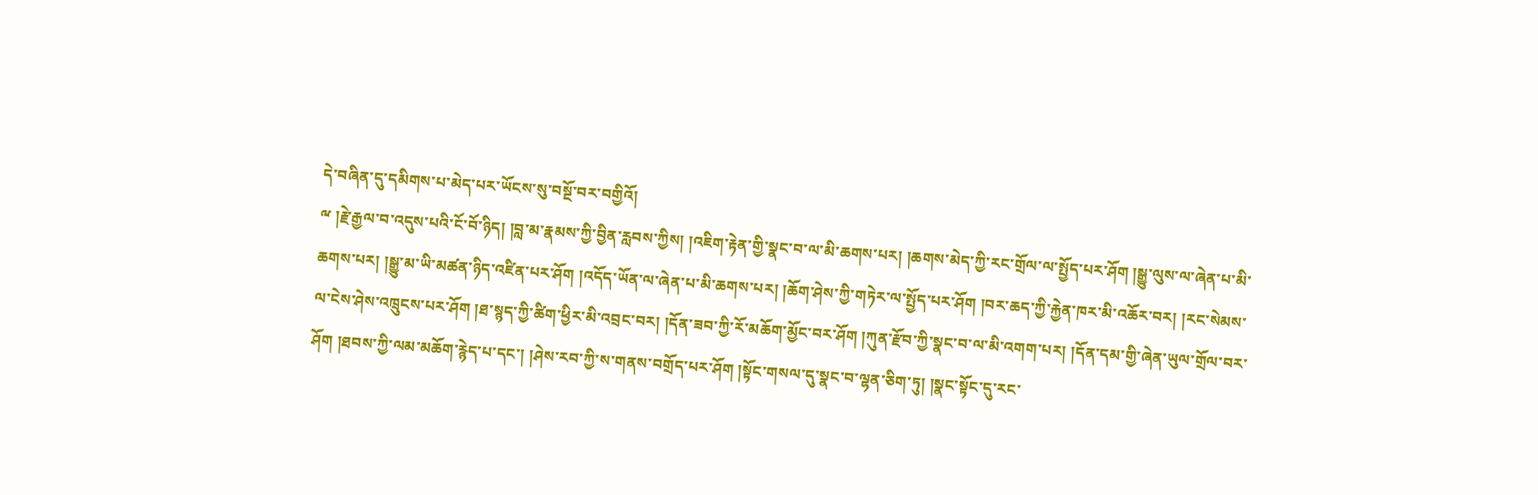དེ་བཞིན་དུ་དམིགས་པ་མེད་པར་ཡོངས་སུ་བསྔོ་བར་བགྱིའོ།
ྋ །རྗེ་རྒྱལ་བ་འདུས་པའི་ངོ་བོ་ཉིད། །བླ་མ་རྣམས་ཀྱི་བྱིན་རླབས་ཀྱིས། །འཇིག་རྟེན་གྱི་སྣང་བ་ལ་མི་ཆགས་པར། །ཆགས་མེད་ཀྱི་རང་གྲོལ་ལ་སྤྱོད་པར་ཤོག །སྒྱུ་ལུས་ལ་ཞེན་པ་མི་ཆགས་པར། །སྒྱུ་མ་ཡི་མཚན་ཉིད་འཛིན་པར་ཤོག །འདོད་ཡོན་ལ་ཞེན་པ་མི་ཆགས་པར། །ཆོག་ཤེས་ཀྱི་གཏེར་ལ་སྤྱོད་པར་ཤོག །བར་ཆད་ཀྱི་རྐྱེན་ཁར་མི་འཆོར་བར། །རང་སེམས་ལ་ངེས་ཤེས་འཁྲུངས་པར་ཤོག །ཐ་སྙད་ཀྱི་ཚིག་ཕྱིར་མི་འབྲང་བར། །དོན་ཟབ་ཀྱི་རོ་མཆོག་མྱོང་བར་ཤོག །ཀུན་རྫོབ་ཀྱི་སྣང་བ་ལ་མི་འགག་པར། །དོན་དམ་གྱི་ཞེན་ཡུལ་གྲོལ་བར་ཤོག །ཐབས་ཀྱི་ལམ་མཆོག་རྙེད་པ་དང་། །ཤེས་རབ་ཀྱི་ས་གནས་བགྲོད་པར་ཤོག །སྟོང་གསལ་དུ་སྣང་བ་ལྷན་ཅིག་ཏུ། །སྣང་སྟོང་དུ་རང་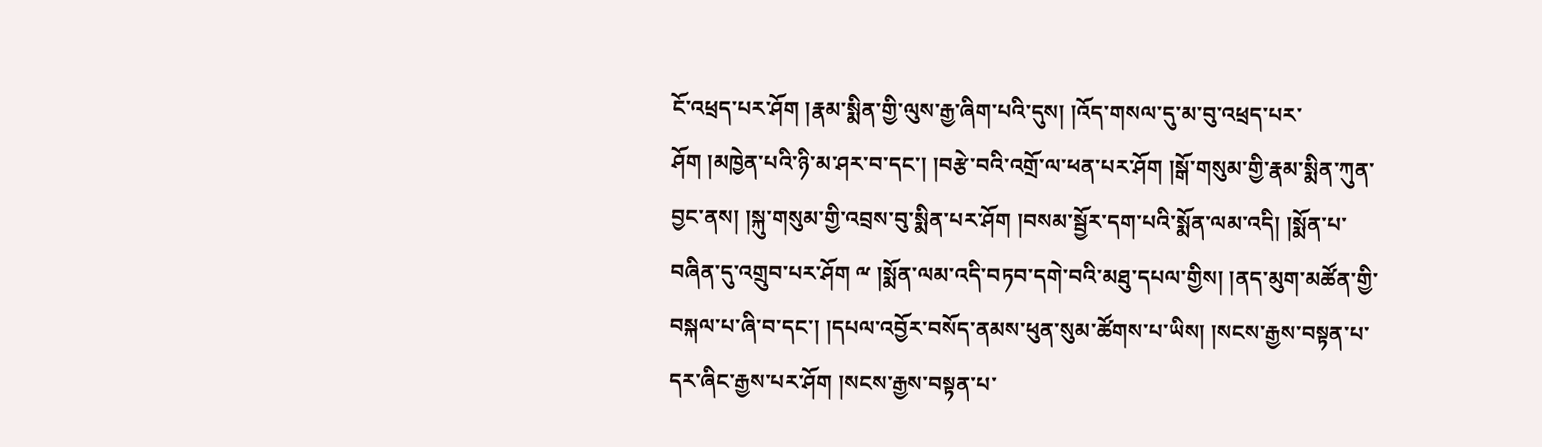ངོ་འཕྲད་པར་ཤོག །རྣམ་སྨིན་གྱི་ལུས་རྒྱ་ཞིག་པའི་དུས། །འོད་གསལ་དུ་མ་བུ་འཕྲད་པར་ཤོག །མཁྱེན་པའི་ཉི་མ་ཤར་བ་དང་། །བརྩེ་བའི་འགྲོ་ལ་ཕན་པར་ཤོག །སྒོ་གསུམ་གྱི་རྣམ་སྨིན་ཀུན་བྱང་ནས། །སྐུ་གསུམ་གྱི་འབྲས་བུ་སྨིན་པར་ཤོག །བསམ་སྦྱོར་དག་པའི་སྨོན་ལམ་འདི། །སྨོན་པ་བཞིན་དུ་འགྲུབ་པར་ཤོག ྋ །སྨོན་ལམ་འདི་བཏབ་དགེ་བའི་མཐུ་དཔལ་གྱིས། །ནད་མུག་མཚོན་གྱི་བསྐལ་པ་ཞི་བ་དང་། །དཔལ་འབྱོར་བསོད་ནམས་ཕུན་སུམ་ཚོགས་པ་ཡིས། །སངས་རྒྱས་བསྟན་པ་དར་ཞིང་རྒྱས་པར་ཤོག །སངས་རྒྱས་བསྟན་པ་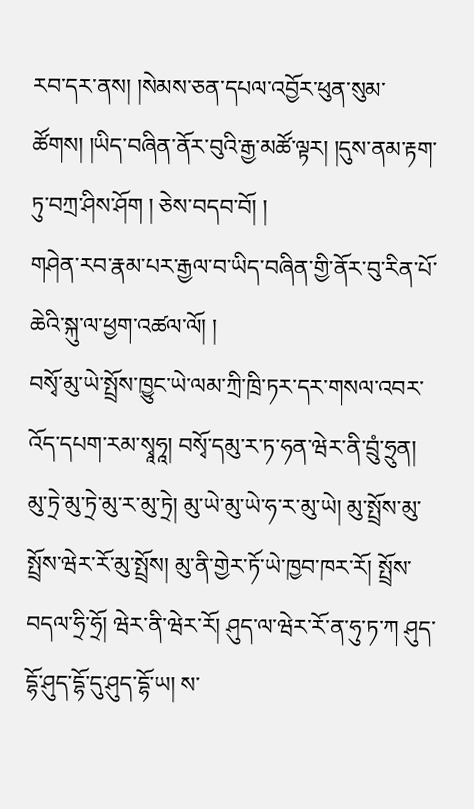རབ་དར་ནས། །སེམས་ཅན་དཔལ་འབྱོར་ཕུན་སུམ་ཚོགས། །ཡིད་བཞིན་ནོར་བུའི་རྒྱ་མཚོ་ལྟར། །དུས་ནམ་རྟག་ཏུ་བཀྲ་ཤིས་ཤོག ། ཅེས་བདབ་བོ། །
གཤེན་རབ་རྣམ་པར་རྒྱལ་བ་ཡིད་བཞིན་གྱི་ནོར་བུ་རིན་པོ་ཆེའི་སྐུ་ལ་ཕྱག་འཚལ་ལོ། །
བསྭོ་མུ་ཡེ་སྤྲོས་ཁྱུང་ཡེ་ལམ་ཀྲི་ཁྲི་ཏར་དར་གསལ་འབར་འོད་དཔག་རམ་སྭཱཧཱ། བསྭོ་དམུ་ར་ཏ་ཧན་ཝེར་ནི་བྲུཾ་ཧྲུན། མུ་ཏྲེ་མུ་ཏྲེ་མུ་ར་མུ་ཏྲེ། མུ་ཡེ་མུ་ཡེ་ཧ་ར་མུ་ཡེ། མུ་སྤྲོས་མུ་སྤྲོས་ཝེར་རོ་མུ་སྤྲོས། མུ་ནི་གྱེར་ཏོ་ཡེ་ཁྱབ་ཁར་རོ། སྤྲོས་བདལ་ཧྲི་ཧྲོ། ཝེར་ནི་ཝེར་རོ། ཤུད་ལ་ཝེར་རོ་ན་ཧུ་ཏ་ཀ ཤུད་དྷོ་ཤུད་དྷོ་དུ་ཤུད་དྷོ་ཡ། ས་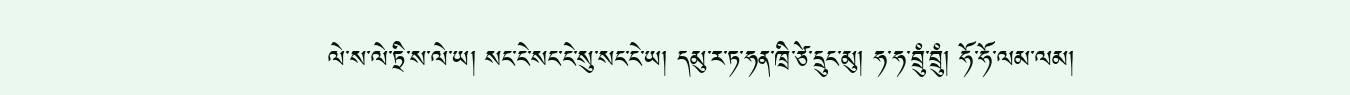ལེ་ས་ལེ་ཏྲི་ས་ལེ་ཡ། སང་ངེ་སང་ངེ་སུ་སང་ངེ་ཡ། དམུ་ར་ཏ་ཧན་ཁྲི་ཙེ་དྲུང་མུ། ཧ་ཧ་བྲུཾ་བྲུཾ། ཧོ་ཧོ་ལམ་ལམ།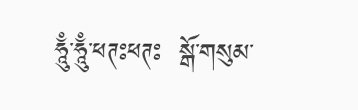ཧཱུྃ་ཧཱུྃ་ཕཊཿཕཊཿ  སྒོ་གསུམ་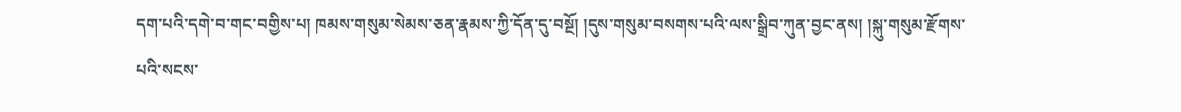དག་པའི་དགེ་བ་གང་བགྱིས་པ། ཁམས་གསུམ་སེམས་ཅན་རྣམས་ཀྱི་དོན་དུ་བསྔོ། །དུས་གསུམ་བསགས་པའི་ལས་སྒྲིབ་ཀུན་བྱང་ནས། །སྐུ་གསུམ་རྫོགས་པའི་སངས་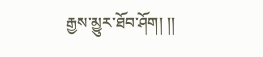རྒྱས་མྱུར་ཐོབ་ཤོག། །།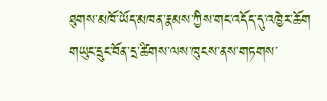ཐུགས་མཁོ་ཡོད་མཁན་རྣམས་ཀྱིས་གང་འདོད་དུ་འཁྱེར་ཆོག
གཡུང་དྲུང་བོན་དྲ་ཚིགས་ལས་ཁུངས་ནས་གཏགས་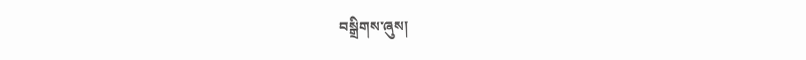བསྒྲིགས་ཞུས།